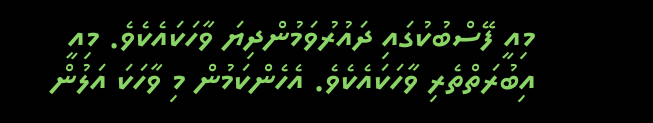މިއީ ފޭސްބުކުގައި ދައުރުވަމުންދިޔަ ވާހަކައެކެވެ. މިއީ އިބުރަތްތެރި ވާހަކައެކެވެ. އެހެންކަމުން މި ވާހަކަ އަލުން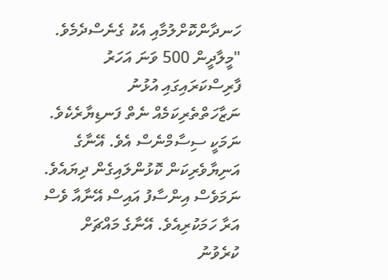ހަނދާންކޮށްލުމާއި އެކު ގެނެސްދެމެވެ.
"މީލާދީން 500 ވަނަ އަހަރު ފާރިސްކަރައިގައި އުޅުނު ނަޒާހަތްތެރިކަމެއް ނެތް ފަނޑިޔާރެކެވެ. ނަމަކީ ސިސާމްނެސް އެވެ. އޭނާގެ އަނިޔާވެރިކަން ކޮޅުންލައިގެން ދިޔައެވެ. ނަމަވެސް އިންސާފު އައިސް އޭނާއާ ވެސް އަރާ ހަމަކުރިއެވެ. އޭނާގެ މައްޗަށް ކުރެވުނު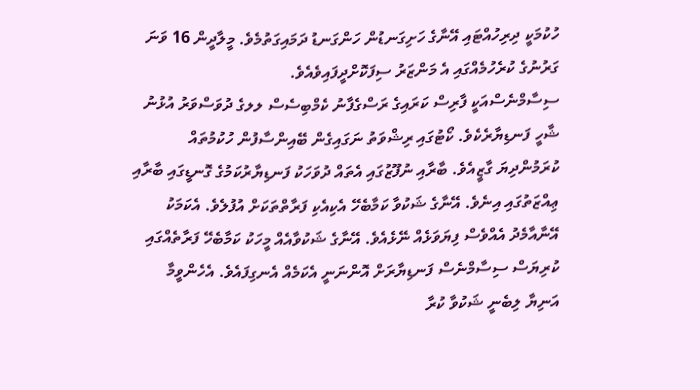ހުކުމަކީ ދިރިހުއްޓައި އޭނާގެ ހަށިގަނޑުން ހަންގަނޑު ދަމައިގަތުމެވެ. މީލާދީން 16 ވަނަ ގަރުނުގެ ކުރެހުމެއްގައި އެ މަންޒަރު ސިފަކޮށްދީފައިވެއެވެ.
ސިސާމްނެސްއަކީ ފާރިސް ކަރައިގެ ރަސްގެފާނު ކެމްބިސެސް ލލގެ ދުވަސްވަރު އުޅުނު ޝާހީ ފަނޑިޔާރެކެވެ. ކޯޓުގައި ރިޝްވަތު ނަގައިގެން ބޭއިންސާފުން ހުކުމުތައް ކުރަމުންދިޔަ ގާޒީއެވެ. ބާރާއި ނުފޫޒުގައި އެތައް ދުވަހަކު ފަނޑިޔާރުކަމުގެ ގޮނޑީގައި ބާރާއި ޢިއްޒަތުގައި އިނެވެ. އޭނާގެ ޝަކުވާ ކަމާބެހޭ އެކިއެކި ފަރާތްތަކަށް އުފުލެވެ. އެކަމަކު އޭނާއާމެދު އެއްވެސް ފިޔަވަޅެއް ނޭޅެއެވެ. އޭނާގެ ޝަކުވާއެއް މީހަކު ކަމާބެހޭ ފަރާތެއްގައި ކުރިޔަސް ސިސާމްނެސް ފަނޑިޔާރަށް އޮންނަނީ އެކަމެއް އެނގިފައެވެ. އެހެންވީމާ އަނިޔާ ލިބެނީ ޝަކުވާ ކުރާ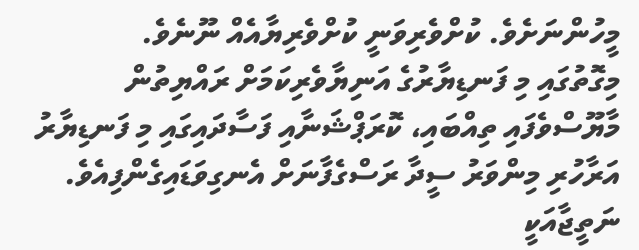މީހުންނަށެވެ. ކުށްވެރިވަނީ ކުށްވެރިޔާއެއް ނޫނެވެ.
މިގޮތުގައި މި ފަނޑިޔާރުގެ އަނިޔާވެރިކަމަށް ރައްޔިތުން މާޔޫސްވެފައި ތިއްބައި، ކޮރަޕްޝަނާއި ފަސާދައިގައި މި ފަނޑިޔާރު އަރާހުރި މިންވަރު ސީދާ ރަސްގެފާނަށް އެނގިވަޑައިގެންފިއެވެ. ނަތީޖާއަކީ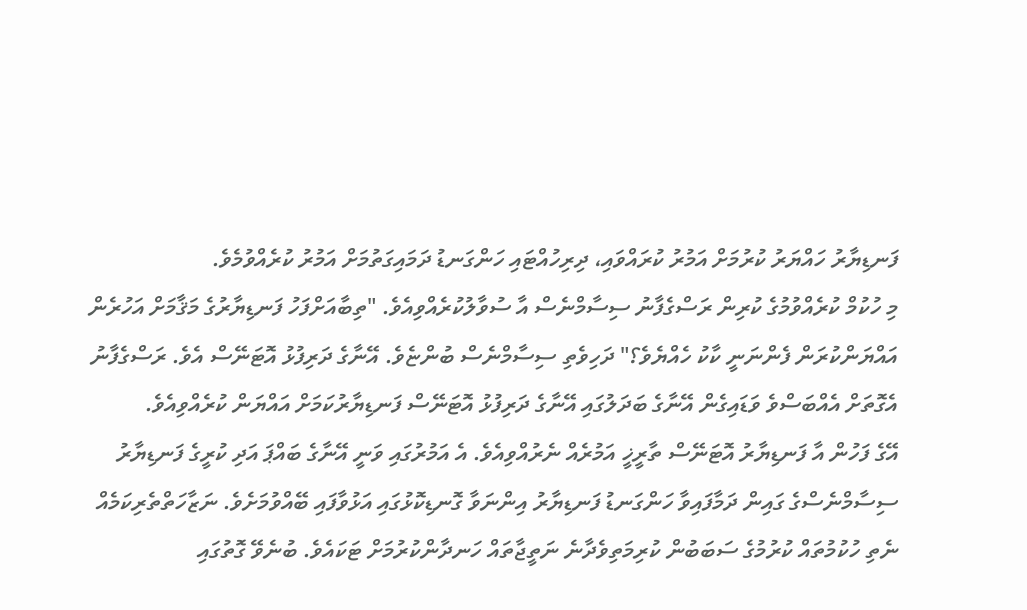ފަނޑިޔާރު ހައްޔަރު ކުރުމަށް އަމުރު ކުރައްވައި، ދިރިހުއްޓައި ހަންގަނޑު ދަމައިގަތުމަށް އަމުރު ކުރެއްވުމެވެ.
މި ހުކުމް ކުރެއްވުމުގެ ކުރިން ރަސްގެފާނު ސިސާމްނެސް އާ ސުވާލުކުރެއްވިއެވެ. "ތިބާއަށްފަހު ފަނޑިޔާރުގެ މަޤާމަށް އަހުރެން އައްޔަންކުރަން ފެންނަނީ ކާކު ހެއްޔެވެ؟" ދަހިވެތި ސިސާމްނެސް ބުންޏެވެ. އޭނާގެ ދަރިފުޅު އޮޓަނޭސް އެވެ. ރަސްގެފާނު އެގޮތަށް އެއްބަސްވެ ވަޑައިގެން އޭނާގެ ބަދަލުގައި އޭނާގެ ދަރިފުޅު އޮޓަނޭސް ފަނޑިޔާރުކަމަށް އައްޔަން ކުރެއްވިއެވެ.
އޭގެ ފަހުން އާ ފަނޑިޔާރު އޮޓަނޭސް ތާރީޚީ އަމުރެއް ނެރުއްވިއެވެ. އެ އަމުރުގައި ވަނީ އޭނާގެ ބައްޕަ އަދި ކުރީގެ ފަނޑިޔާރު ސިސާމްނެސްގެ ގައިން ދަމާފައިވާ ހަންގަނޑު ފަނޑިޔާރު އިންނަވާ ގޮނޑިކޮޅުގައި އަޅުވާފައި ބޭއްވުމަށެވެ. ނަޒާހަތްތެރިކަމެއް ނެތި ހުކުމުތައް ކުރުމުގެ ސަބަބުން ކުރިމަތިވެދާނެ ނަތީޖާތައް ހަނދާންކުރުމަށް ޓަކައެވެ. ބުނެވޭ ގޮތުގައި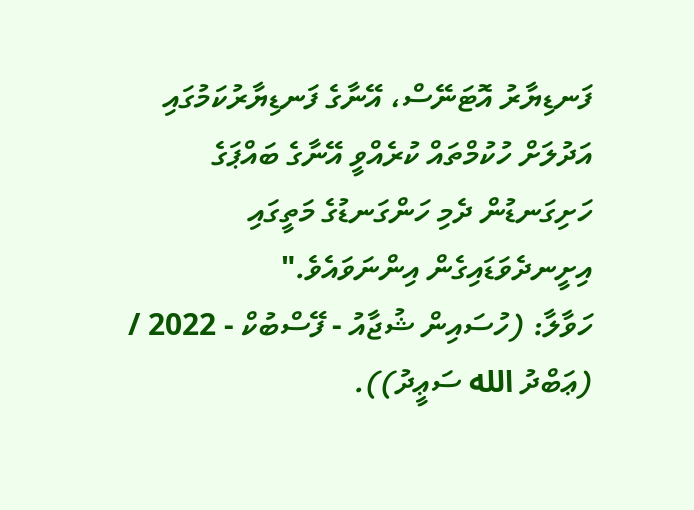ފަނޑިޔާރު އޮޓަނޭސް، އޭނާގެ ފަނޑިޔާރުކަމުގައި އަދުލަށް ހުކުމްތައް ކުރެއްވީ އޭނާގެ ބައްޕަގެ ހަށިގަނޑުން ދެމި ހަންގަނޑުގެ މަތީގައި އިށީނދެވަޑައިގެން އިންނަވައެވެ."
ހަވާލާ: (ހުސައިން ޝުޖާއު - ފޭސްބުކް - 2022 / (ޢަބްދު الله ސަޢީދު)).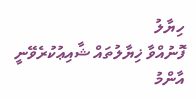ހިޔާލު
ފޮނުއްވާ ޚިޔާލުތައް ޝާއިޢުކުރެވޭނީ އާންމު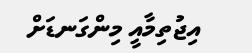އިޖުތިމާއީ މިންގަނޑަށް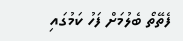ފެތޭތޯ ބެލުމަށް ފަހު ކަމުގައި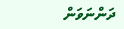ދަންނަވަން